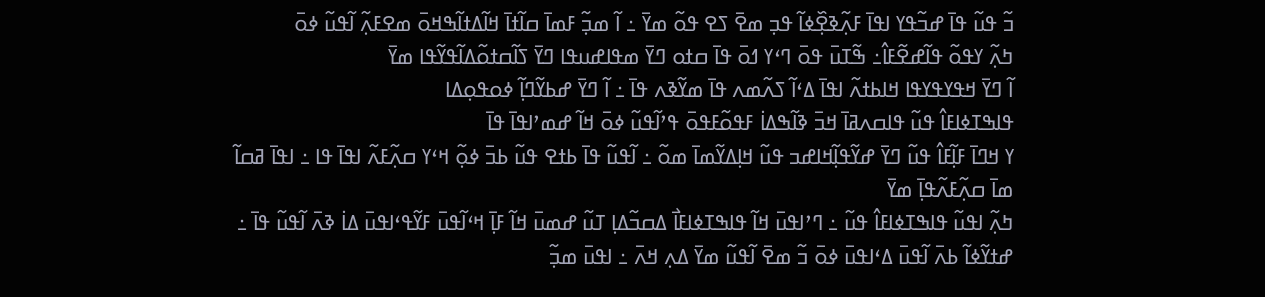ߏ߬ ߟߎ߬ ߟߊ߫ ߝߏ߬ߟߌ ߊߟߊ߫ ߓߍ߲߬ߢߐ߲߰ߦߊ߬ ߟߏ߲ ߘߐ߫ ߖߐ ߟߋ߬ ߘߌ߫ ߸ ߊ߬ ߘߏ߲߬ ߓߘߊ߫ ߛߊ߬ߙߊ߫ ߞߊ߬ߡߙߊ߬ߒߞߋ߫ ߘߐߓߍ߲߬ ߊ߬ߟߎ߬ ߦߋ߫
ߤߍ߲߬ ߌߟߋ߬ ߟߊ߬ߝߐ߬ߓߊ߮߸ ߒ߬ߠߎ߫ ߟߋ߫ ߣߵߌ ߗߋ߫ ߟߊ߫ ߛߙߋ ߣߌ߫ ߘߟߊߝߎߟߊ ߣߌ߫ ߖߊ߬ߛߙߋ߬ߡߊ߬ߟߌ߬ߟߊ ߘߌ߫
ߊ߬ ߣߌ߫ ߞߟߌߟߌߟߊ ߞߊߕߙߍ߬ ߊߟߊ߫ ߡߵߊ߬ ߖߍ߬ߘߍ ߟߊ߫ ߘߌ߬ߢߍ ߟߊ߫ ߸ ߊ߬ ߣߌ߫ ߝߕߌ߬ߣߊ߲߬ ߦߋߟߋ߲ߡߊ
ߟߊߒߠߦߊߓߊ߮ ߟߎ߬ ߟߊߛߍߥߊ߫ ߞߏ߫ ߢߊ߬ߒߡߊ߭ ߓߟߋ߬ߓߟߋ߫ ߟߴߊ߬ߟߎ߬ ߦߋ߫ ߞߊ߬ ߝߘߴߊߟߊ߫ ߟߊ߫
ߌ ߞߣߊ߫ ߓߊ߲߬ߓߊ߮ ߟߎ߬ ߣߌ߫ ߝߌ߬ߟߊ߲߬ߞߊߝߏ ߟߎ߬ ߞߊ߲ߡߌ߬ߘߊ߫ ߘߋ߬ ߸ ߊ߬ߟߎ߬ ߟߊ߫ ߕߙߐ ߟߎ߬ ߕߏ߫ ߦߋ߲߬ ߞߵߌ ߛߍ߲߬ߓߍ߬ ߊߟߊ߫ ߟߊ ߸ ߊߟߊ߫ ߥߛߊ߬ ߘߊ߫ ߛߍ߲߬ߓߍ߬ߟߊ߲߫ ߘߌ߫
ߤߍ߲߬ ߊߟߎ߬ ߟߊߒߠߦߊߓߊ߮ ߟߎ߬ ߸ ߣߴߊߟߎ߫ ߞߊ߬ ߟߊߒߠߦߊߓߊ߯ ߡߛߏ߬ߡߊ߲ ߠߎ߬ ߝߘߎ߫ ߞߊ߬ ߓߊ߲߫ ߞߵߊ߬ߟߎ߫ ߓߌ߬ߟߵߊߟߎ߫ ߡߊ߭ ߢߍ߫ ߊ߬ߟߎ߬ ߟߊ߫ ߸ ߝߙߌ߬ߦߊ߬ ߕߍ߫ ߊ߬ߟߎ߫ ߡߵߊߟߎ߫ ߦߋ߫ ߏ߬ ߘߐ߫ ߊ߬ߟߎ߬ ߘߌ߫ ߡߍ߲ ߞߍ߫ ߸ ߊߟߎ߫ ߘߏ߲߬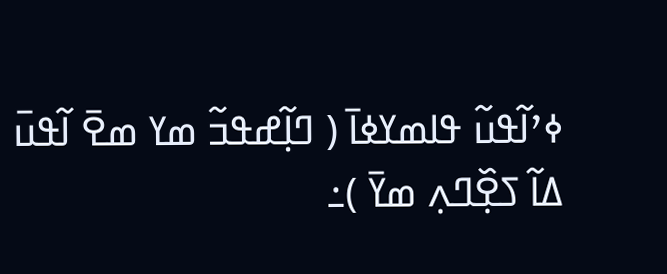ߦߴߊ߬ߟߎ߬ ߟߊߘߌߦߊ߫ ( ߣߊ߲߬ߝߟߏ߬ ߘߌ ߘߐ߫ ߊ߬ߟߎ߫ ߡߊ߬ ߖߐ߲߰ߣߍ߲ ߘߌ߫ )߸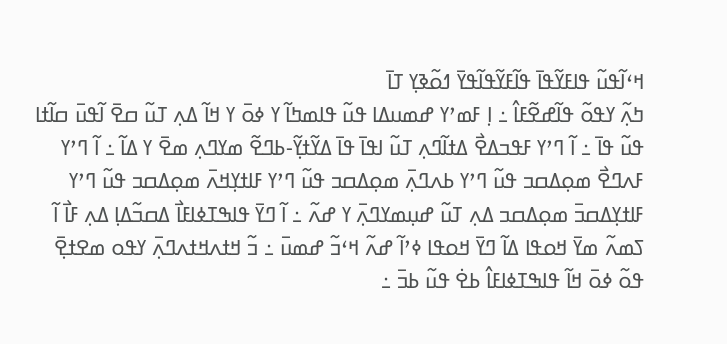ߞߵߊ߬ߟߎ߬ ߟߊߓߌ߬ߟߊ߫ ߟߊ߬ߓߌ߬ߟߊ߬ߟߌ߫ ߗߋ߬ߢߌ߲ ߠߊ߫
ߤߍ߲߬ ߌߟߋ߬ ߟߊ߬ߝߐ߬ߓߊ߮ ߸ ߊ߲ ߓߘߴߌ ߝߘߎߡߊ ߟߎ߬ ߟߊߘߤߊ߬ ߌ ߦߋ߫ ߌ ߞߊ߬ ߡߍ߲ ߠߎ߬ ߛߐ߫ ߊ߬ߟߎ߫ ߛߊ߬ߙߊ ߟߎ߬ ߟߊ߫ ߸ ߊ߬ ߣߴߌ ߓߟߏߡߐ߯ ߡߙߊ߬ߣߍ߲ ߠߎ߬ ߊߟߊ߫ ߟߊ߫ ߡߌ߬ߙߌ߲߬-ߕߣߐ߬ ߘߌߣߍ߲ ߘߐ߫ ߌ ߡߊ߬ ߸ ߊ߬ ߣߴߌ ߓߍߣߐ߯ ߘߋ߲ߡߛߏ ߟߎ߬ ߣߴߌ ߕߍߣߍ߲߫ ߘߋ߲ߡߛߏ ߟߎ߬ ߣߴߌ ߓߊߙߌ߲ߞߍ߫ ߘߋ߲ߡߛߏ ߟߎ߬ ߣߴߌ ߓߊߙߌ߲ߡߛߏ߫ ߘߋ߲ߡߛߏ ߡߍ߲ ߠߎ߬ ߝߎ߲ߘߌߣߍ߲߫ ߌ ߝߍ߬ ߸ ߊ߬ ߣߌ߫ ߟߊߒߠߦߊߓߊ߯ ߡߛߏ߬ߡߊ߲ ߡߍ߲ ߓߊ߯ ߊ߬ ߖߘߍ߬ ߘߌ߫ ߞߋߟߊ ߡߊ߬ ߣߌ߫ ߞߋߟߊ ߦߴߊ߬ ߝߍ߬ ߞߵߏ߬ ߝߘߎ߫ ߸ ߏ߬ ߞߙߍߞߙߍߣߍ߲߫ ߌߟߋ ߘߐߙߐ߲߫ ߟߋ߬ ߦߋ߫ ߞߊ߬ ߟߊߒߠߦߊߓߊ߮ ߕߐ߭ ߟߎ߬ ߕߏ߫ ߸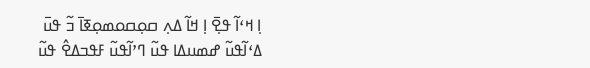ߊ߲ ߞߵߊ߬ ߟߐ߲߫ ߊ߲ ߞߊ߬ ߡߍ߲ ߛߋ߲ߛߋߘߋ߲ߧߊ߫ ߏ߬ ߟߎ߫ ߡߵߊ߬ߟߎ߬ ߝߘߎߡߊ ߟߎ߬ ߣߴߊ߬ߟߎ߬ ߓߟߏߡߐ߮ ߟߎ߬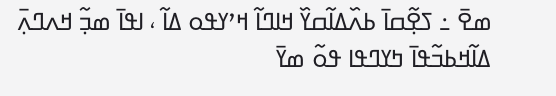ߘߐ߫ ߸ ߖߐ߲߬ߛߊ߫ ߕߍ߰ߡߊ߬ߛߌ߰ ߞߊߣߊ߬ ߞߴߌߟߋ ߡߊ߬ ، ߊߟߊ߫ ߘߏ߲߬ ߞߍߣߍ߲߫ ߡߊ߬ߞߕߏ߬ߟߊ߫ ߤߌߣߟߊ ߟߋ߬ ߘߌ߫